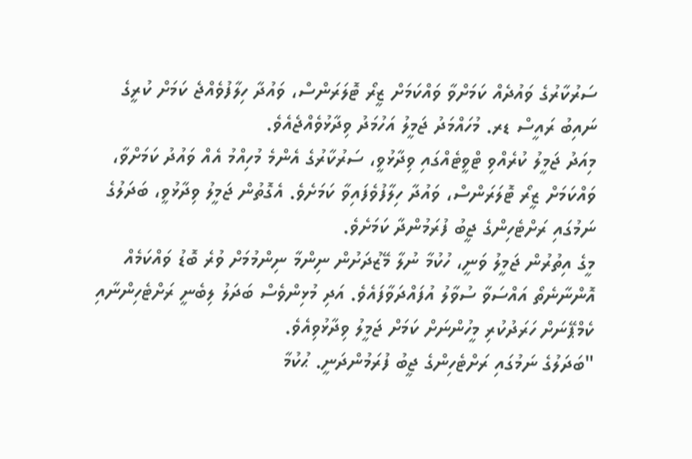ސަރުކާރުގެ ވައުދެއް ކަމަށްވާ ވައްކަމަށް ޒީރޯ ޓޮލަރަންސް، ވައުދާ ހިލާފުވެއްޖެ ކަމަށް ކުރީގެ ނައިބު ރައީސް ޑރ. މުހައްމަދު ޖަމީލު އަހުމަދު ވިދާޅުވެއްޖެއެވެ.
މިއަދު ޖަމީލު ކުރެއްވި ޓްވީޓެއްގައި ވިދާޅުވީ، ސަރުކާރުގެ އެންމެ މުހިއްމު އެއް ވައުދު ކަމަށްވާ، ވައްކަމަށް ޒީރޯ ޓޮލަރަންސް، ވައުދާ ހިލާފުވެފައިވާ ކަމަށެވެ. އެގޮތުން ޖަމީލު ވިދާޅުވީ، ބަދަލުގެ ނަމުގައި ރަށްޓެހިންގެ ޖީބު ފުރަމުންދާ ކަމަށެވެ.
މީގެ އިތުރުން ޖަމީލު ވަނީ، ހުކުމާ ނުލާ މޭޒުދަށުން ނިންމާ ނިންމުމަށް ވުރެ ބޮޑު ވައްކަމެއް އޮންނާނެތޯ އައްސަވާ ސުވާލު އުފައްދަވާފައެވެ. އަދި މުޅިންވެސް ބަދަލު ލިބެނީ ރަށްޓެހިންނާއި ކެމްޕޭނަށް ހަރަދުކުރި މީހުންނަށް ކަމަށް ޖަމީލު ވިދާޅުވިއެވެ.
"ބަދަލުގެ ނަމުގައި ރަށްޓެހިންގެ ޖީބު ފުރަމުންދަނީ. ޙުކުމާ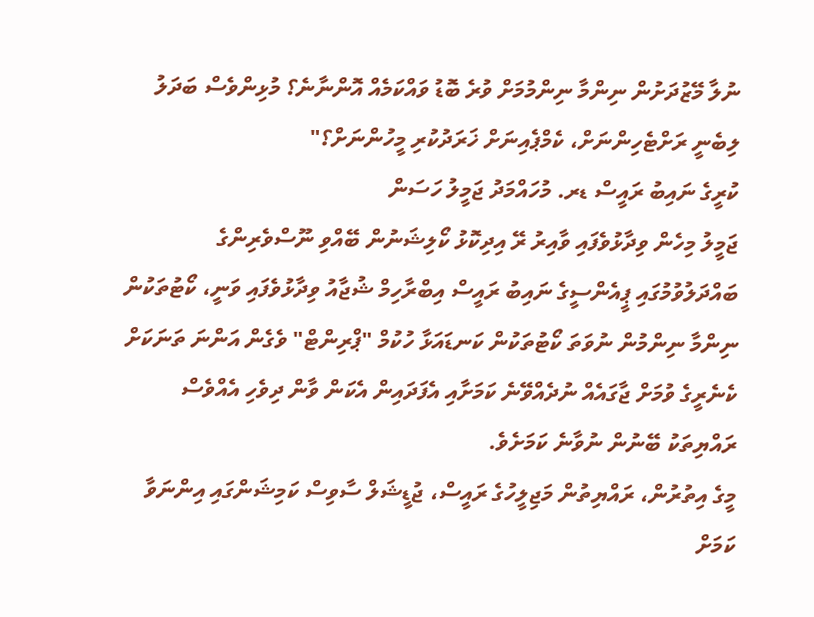ނުލާ މޭޒުދަށުން ނިންމާ ނިންމުމަށް ވުރެ ބޮޑު ވައްކަމެއް އޮންނާނެ؟ މުޅިންވެސް ބަދަލު ލިބެނީ ރަށްޓެހިންނަށް، ކެމްޕެއިނަށް ޚަރަދުކުރި މީހުންނަށް؟"
ކުރީގެ ނައިބު ރައީސް ޑރ. މުހައްމަދު ޖަމީލު ހަސަން
ޖަމީލު މިހެން ވިދާޅުވެފައި ވާއިރު ރޭ އިދިކޮޅު ކޯލިޝަނުން ބޭއްވި ނޫސްވެރިންގެ ބައްދަލުވުމުގައި ޕީއެންސީގެ ނައިބު ރައީސް އިބްރާހިމް ޝުޖާއު ވިދާޅުވެފައި ވަނީ، ކޯޓުތަކުން ނިންމާ ނިންމުން ނުވަތަ ކޯޓުތަކުން ކަނޑައަޅާ ހުކުމް "ޕްރިންޓް" ވެގެން އަންނަ ތަނަކަށް ކެނެރީގެ ވުމަށް ޖާގައެއް ނުދެއްވޭނެ ކަމަށާއި އެފަދައިން އެކަން ވާން ދިވެހި އެއްވެސް ރައްޔިތަކު ބޭނުން ނުވާނެ ކަމަށެވެ.
މީގެ އިތުރުން، ރައްޔިތުން މަޖިލީހުގެ ރައީސް، ޖުޑީޝަލް ސާވިސް ކަމިޝަންގައި އިންނަވާ ކަމަށް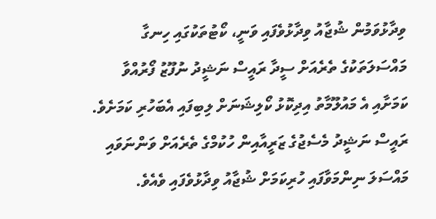ވިދާޅުވަމުން ޝުޖާއު ވިދާޅުވެފައި ވަނީ، ކޯޓުތަކުގައި ހިނގާ މައްސަލަތަކުގެ ތެރެއަށް ސީދާ ރައީސް ނަޝީދު ނުފޫޒު ފޯރުއްވާ ކަމަށާއި އެ މައުލޫމާތު އިދިކޮޅު ކޯލިޝަނަށް ލިބިފައި އެބަހުރި ކަމަށެވެ. ރައީސް ނަޝީދު މެސެޖުގެ ޒަރީއާއިން ހުކުމްގެ ތެރެއަށް ވަންނަވައި މައްސަލަ ނިންމަވާފައި ހުރިކަމަށް ޝުޖާއު ވިދާޅުވެފައި ވެއެވެ.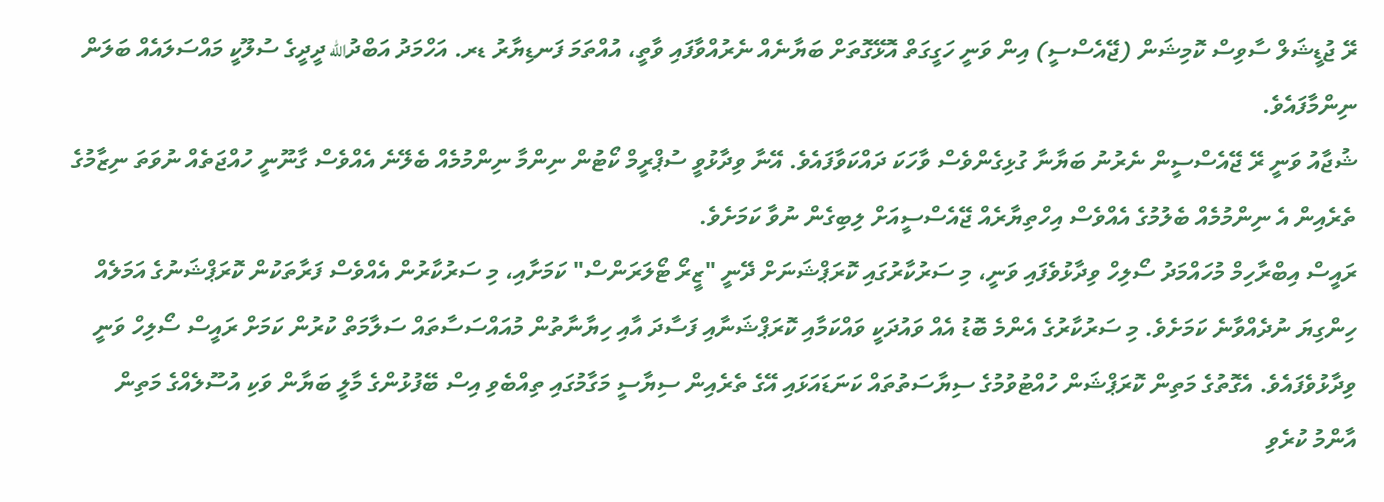ރޭ ޖުޑީޝަލް ސާވިސް ކޮމިޝަން (ޖޭއެސްސީ) އިން ވަނީ ހަގީގަތް އޮޅޭގޮތަށް ބަޔާނެއް ނެރުއްވާފައި ވާތީ، އުއްތަމަ ފަނޑިޔާރު ޑރ. އަހްމަދު އަބްދުالله ދީދީގެ ސުލޫކީ މައްސަލައެއް ބަލަން ނިންމާފައެވެ.
ޝުޖާއު ވަނީ ރޭ ޖޭއެސްސީން ނެރުނު ބަޔާނާ ގުޅިގެންވެސް ވާހަކަ ދައްކަވާފައެވެ. އޭނާ ވިދާޅުވީ ސުޕްރީމް ކޯޓުން ނިންމާ ނިންމުމެއް ބެލޭނެ އެއްވެސް ގާނޫނީ ހުއްޖަތެއް ނުވަތަ ނިޒާމުގެ ތެރެއިން އެ ނިންމުމެއް ބެލުމުގެ އެއްވެސް އިހްތިޔާރެއް ޖޭއެސްސީއަށް ލިބިގެން ނުވާ ކަމަށެވެ.
ރައީސް އިބްރާހިމް މުހައްމަދު ސޯލިހް ވިދާޅުވެފައި ވަނީ، މި ސަރުކާރުގައި ކޮރަޕްޝަނަށް ދޭނީ "ޒީރޯ ޓޯލަރަންސް" ކަމަށާއި، މި ސަރުކާރުން އެއްވެސް ފަރާތަކުން ކޮރަޕްޝަނުގެ އަމަލެއް ހިންގިޔަ ނުދެއްވާނެ ކަމަށެވެ. މި ސަރުކާރުގެ އެންމެ ބޮޑު އެއް ވައުދަކީ ވައްކަމާއި ކޮރަޕްޝަނާއި ފަސާދަ އާއި ހިޔާނާތުން މުއައްސަސާތައް ސަލާމަތް ކުރުން ކަމަށް ރައީސް ސޯލިހް ވަނީ ވިދާޅުވެފައެވެ. އެގޮތުގެ މަތިން ކޮރަޕްޝަން ހުއްޓުވުމުގެ ސިޔާސަތުތައް ކަނަޑައަޅައި އޭގެ ތެރެއިން ސިޔާސީ މަގާމުގައި ތިއްބެވި އިސް ބޭފުޅުންގެ މާލީ ބަޔާން ވަކި އުސޫލެއްގެ މަތިން އާންމު ކުރެވި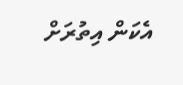އެކަން އިތުރަށް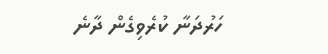ހަރުދަނާ ކުރެވިގެން ދާނެ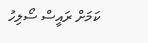ކަމަށް ރައީސް ސޯލިހު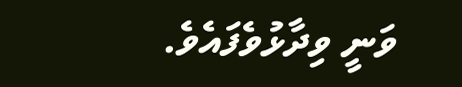ވަނީ ވިދާޅުވެފައެވެ.